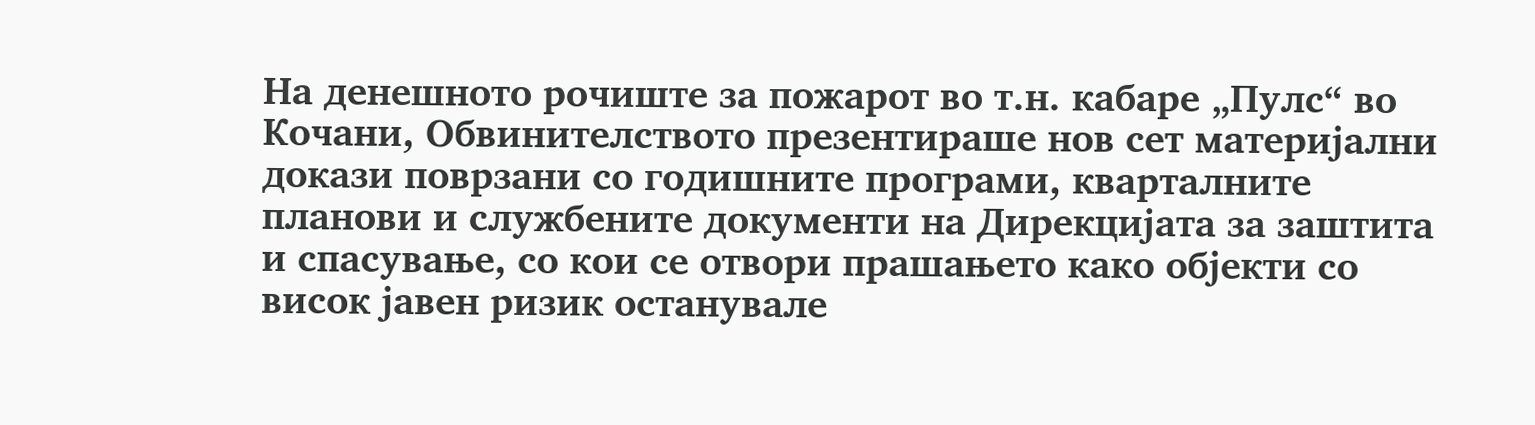На денешното рочиште за пожарот во т.н. кабаре „Пулс“ во Кочани, Обвинителството презентираше нов сет материјални докази поврзани со годишните програми, кварталните планови и службените документи на Дирекцијата за заштита и спасување, со кои се отвори прашањето како објекти со висок јавен ризик останувале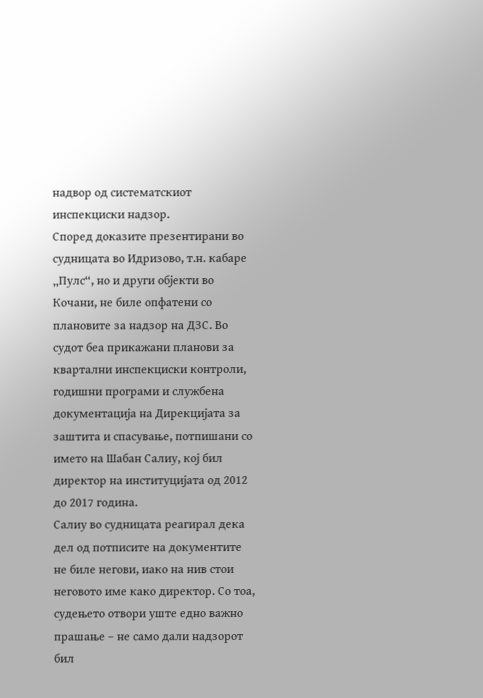надвор од систематскиот инспекциски надзор.
Според доказите презентирани во судницата во Идризово, т.н. кабаре „Пулс“, но и други објекти во Кочани, не биле опфатени со плановите за надзор на ДЗС. Во судот беа прикажани планови за квартални инспекциски контроли, годишни програми и службена документација на Дирекцијата за заштита и спасување, потпишани со името на Шабан Салиу, кој бил директор на институцијата од 2012 до 2017 година.
Салиу во судницата реагирал дека дел од потписите на документите не биле негови, иако на нив стои неговото име како директор. Со тоа, судењето отвори уште едно важно прашање – не само дали надзорот бил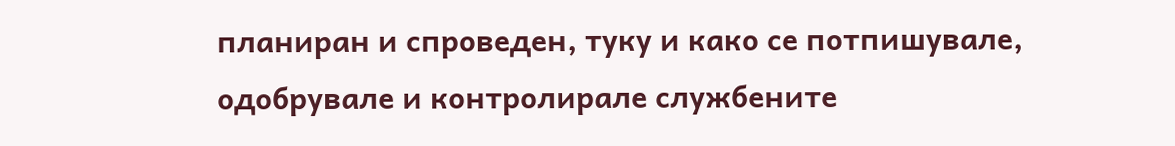планиран и спроведен, туку и како се потпишувале, одобрувале и контролирале службените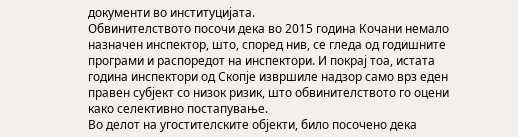документи во институцијата.
Обвинителството посочи дека во 2015 година Кочани немало назначен инспектор, што, според нив, се гледа од годишните програми и распоредот на инспектори. И покрај тоа, истата година инспектори од Скопје извршиле надзор само врз еден правен субјект со низок ризик, што обвинителството го оцени како селективно постапување.
Во делот на угостителските објекти, било посочено дека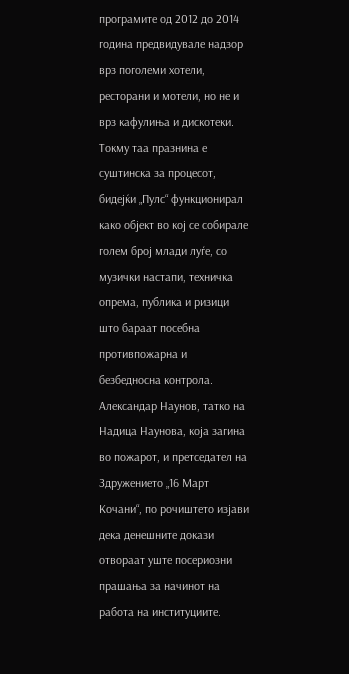програмите од 2012 до 2014 година предвидувале надзор врз поголеми хотели, ресторани и мотели, но не и врз кафулиња и дискотеки. Токму таа празнина е суштинска за процесот, бидејќи „Пулс“ функционирал како објект во кој се собирале голем број млади луѓе, со музички настапи, техничка опрема, публика и ризици што бараат посебна противпожарна и безбедносна контрола.
Александар Наунов, татко на Надица Наунова, која загина во пожарот, и претседател на Здружението „16 Март Кочани“, по рочиштето изјави дека денешните докази отвораат уште посериозни прашања за начинот на работа на институциите.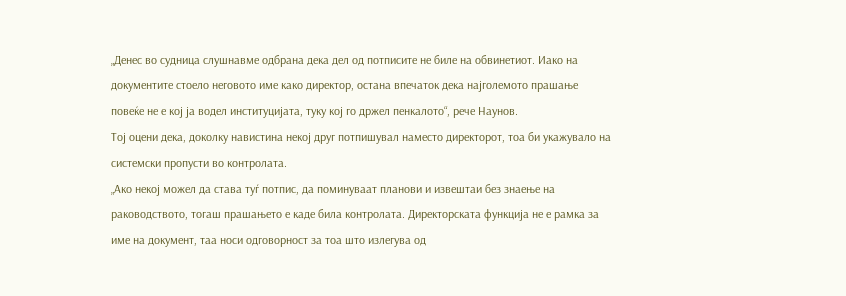„Денес во судница слушнавме одбрана дека дел од потписите не биле на обвинетиот. Иако на документите стоело неговото име како директор, остана впечаток дека најголемото прашање повеќе не е кој ја водел институцијата, туку кој го држел пенкалото“, рече Наунов.
Тој оцени дека, доколку навистина некој друг потпишувал наместо директорот, тоа би укажувало на системски пропусти во контролата.
„Ако некој можел да става туѓ потпис, да поминуваат планови и извештаи без знаење на раководството, тогаш прашањето е каде била контролата. Директорската функција не е рамка за име на документ, таа носи одговорност за тоа што излегува од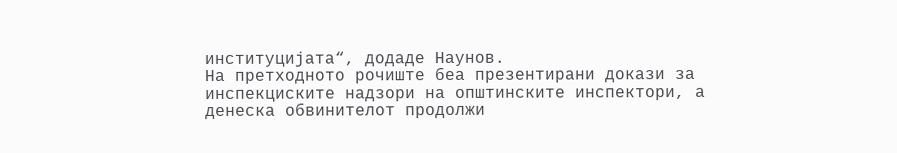институцијата“, додаде Наунов.
На претходното рочиште беа презентирани докази за инспекциските надзори на општинските инспектори, а денеска обвинителот продолжи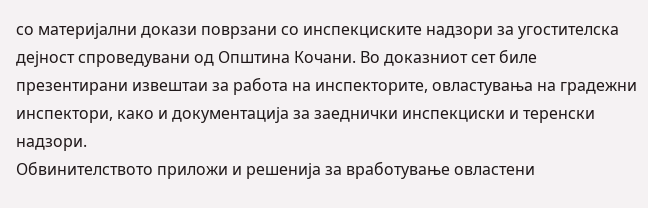со материјални докази поврзани со инспекциските надзори за угостителска дејност спроведувани од Општина Кочани. Во доказниот сет биле презентирани извештаи за работа на инспекторите, овластувања на градежни инспектори, како и документација за заеднички инспекциски и теренски надзори.
Обвинителството приложи и решенија за вработување овластени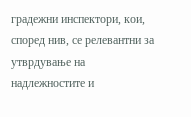градежни инспектори, кои, според нив, се релевантни за утврдување на надлежностите и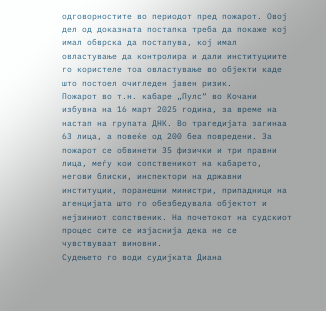одговорностите во периодот пред пожарот. Овој дел од доказната постапка треба да покаже кој имал обврска да постапува, кој имал овластување да контролира и дали институциите го користеле тоа овластување во објекти каде што постоел очигледен јавен ризик.
Пожарот во т.н. кабаре „Пулс“ во Кочани избувна на 16 март 2025 година, за време на настап на групата ДНК. Во трагедијата загинаа 63 лица, а повеќе од 200 беа повредени. За пожарот се обвинети 35 физички и три правни лица, меѓу кои сопственикот на кабарето, негови блиски, инспектори на државни институции, поранешни министри, припадници на агенцијата што го обезбедувала објектот и нејзиниот сопственик. На почетокот на судскиот процес сите се изјаснија дека не се чувствуваат виновни.
Судењето го води судијката Диана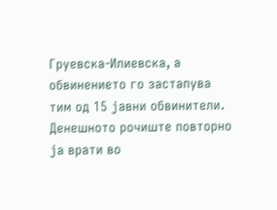Груевска-Илиевска, а обвинението го застапува тим од 15 јавни обвинители. Денешното рочиште повторно ја врати во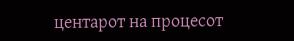центарот на процесот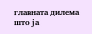главната дилема што ја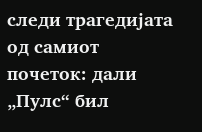следи трагедијата од самиот почеток: дали „Пулс“ бил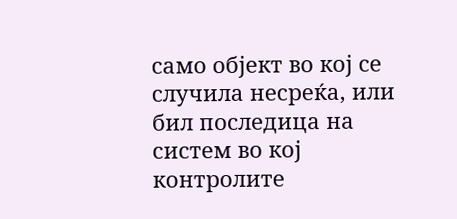само објект во кој се случила несреќа, или бил последица на систем во кој контролите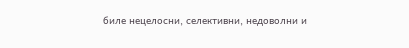биле нецелосни, селективни, недоволни и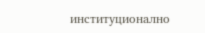институционално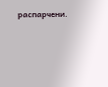распарчени.